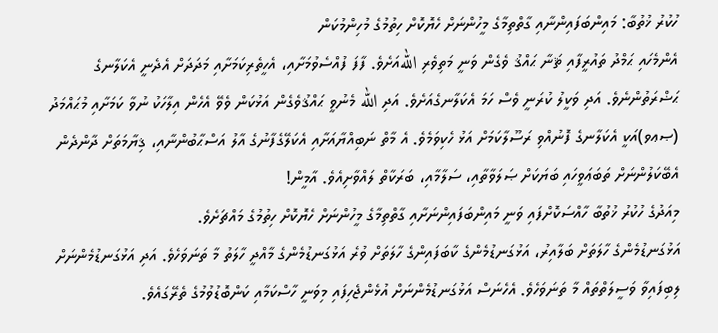ހުކުރު ޚުތުބާ: މައިންބަފައިންނާއި ގާތްތިމާގެ މީހުންނަށް ހެޔޮކޮށް ހިތުމުގެ މުހިންމުކަން
އެންމެހައި ޙަމްދު ތައުރީފާއި ޘަނާ ޙައްޤު ވެގެން ވަނީ މަތިވެރި اللهއަށެވެ. ފާފަ ފުއްސެވުމަށާއި، އެހީތެރިކަމަށާއި މަދަދަށް އެދެނީ އެކަލާނގެ ޙަޟްރަތުންނެވެ. އަދި ވަކީލު ކުރަނީ ވެސް ހަމަ އެކަލާނގެއަށެވެ. އަދި الله މެނުވީ ޙައްޤުވެގެން އަޅުކަން ވެވޭ އެހެން އިލާހަކު ނުވާ ކަމަށާއި މުޙައްމަދު (ޞޢވ)އަކީ އެކަލާނގެ ފޮނުއްވި ރަސޫލާކަމަށް އަޅު ހެކިވަމެވެ. އެ މާތް ނަބިއްޔާއަށާއި އެކަލޭގެފާނުގެ އާލު އަސްޙާބުންނާއި، ޤިޔާމަތަށް ދާންދެން އެބޭކަލުންނަށް ތަބަޢަވީހައި ބަޔަކަށް ޞަލަވާތާއި، ސަލާމާއި، ބަރަކާތް ލައްވާށިއެވެ. އާމީން!
މިއަދުގެ ހުކުރު ޚުތުބާ ހާއްސަކޮށްފައި ވަނީ މައިންބަފައިންނަށާއި ގާތްތިމާގެ މީހުންނަށް ހެޔޮކޮށް ހިތުމުގެ މައްޗަށެވެ.
އަޅުގަނޑުމެންގެ ހާލަތަށް ބަލާއިރު، އަޅުގަނޑުމެންގެ ކާބަފައިންގެ ހާލަތަށް ވުރެ އަޅުގަނޑުމެންގެ މާއްދީ ހާލަތު މާ ތަނަވަހެވެ. އަދި އަޅުގަނޑުމެންނަށް ލިބިފައިވާ ވަސީލަތްތައް މާ ތަނަވަހެވެ. އެހެނަސް އަޅުގަނޑުމެންނަށް އުޅެންޖެހިފައި މިވަނީ ހާސްކަމާއި ކަންބޮޑުވުމުގެ ތެރޭގައެވެ.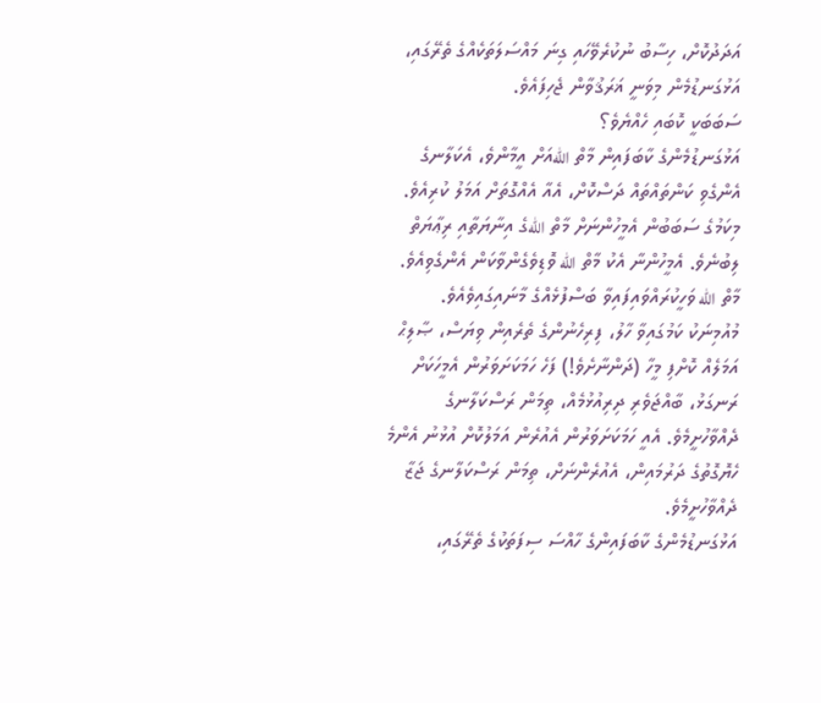އަދަދުކޮށް، ހިސާބު ނުކުރެވޭހައި ގިނަ މައްސަލަތަކެއްގެ ތެރޭގައި، އަޅުގަނޑުމެން މިވަނީ ޣަރަޤުވާން ޖެހިފައެވެ.
ސަބަބަކީ ކޮބައި ހެއްޔެވެ؟
އަޅުގަނޑުމެންގެ ކާބަފައިން މާތް اللهއަށް އީމާންވެ، އެކަލާނގެ އެންގެވި ކަންތައްތައް ދަސްކޮށް، އެއާ އެއްގޮތަށް އަމަލު ކުރިއެވެ. މިކަމުގެ ސަބަބުން އެމީހުންނަށް މާތް اللهގެ އިނާޔަތާއި ރިޢާޔަތް ލިބުނެވެ. އެމީހުންނާ އެކު މާތް الله ވޮޑިވެގެންވާކަން އެންގެވިއެވެ.
މާތް الله ވަހީކުރައްވައިފައިވާ ބަސްފުޅެއްގެ މާނައިގައިވެއެވެ.
މުއުމިނަކު ކަމުގައިވާ ހާލު، ފިރިހެނުންގެ ތެރެއިން ވިޔަސް، ޞާލިޙް އަމަލެއް ކޮށްފި މީހާ (ދަންނާށެވެ!) ފަހެ ހަމަކަށަވަރުން އެމީހަކަށް ރަނގަޅު، ބާއްޖަވެރި ދިރިއުޅުމެއް، ތިމަން ރަސްކަލާނގެ ދެއްވާހުށީމެވެ. އެއީ ހަމަކަށަވަރުން އެއުރެން އަމަލުކޮށް އުޅުނު އެންމެ ހެޔޮގޮތުގެ ދަރުމައިން، އެއުރެންނަށް، ތިމަން ރަސްކަލާނގެ ޖަޒާ ދެއްވާހުށީމެވެ.
އަޅުގަނޑުމެންގެ ކާބަފައިންގެ ހާއްސަ ސިފަތަކުގެ ތެރޭގައި،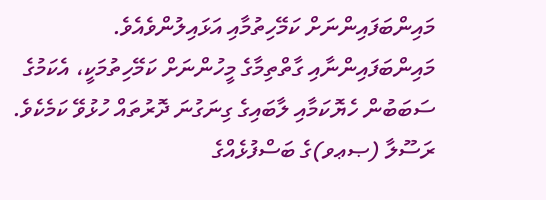މައިންބަފައިންނަށް ކަމޭހިތުމާއި އަޅައިލުންވެއެވެ.
މައިންބަފައިންނާއި ގާތްތިމާގެ މީހުންނަށް ކަމޭހިތުމަކީ، އެކަމުގެ ސަބަބުން ހެޔޮކަމާއި ލާބައިގެ ގިނަގުނަ ދޮރުތައް ހުޅުވޭ ކަމެކެވެ.
ރަސޫލާ (ޞޢވ)ގެ ބަސްފުޅެއްގެ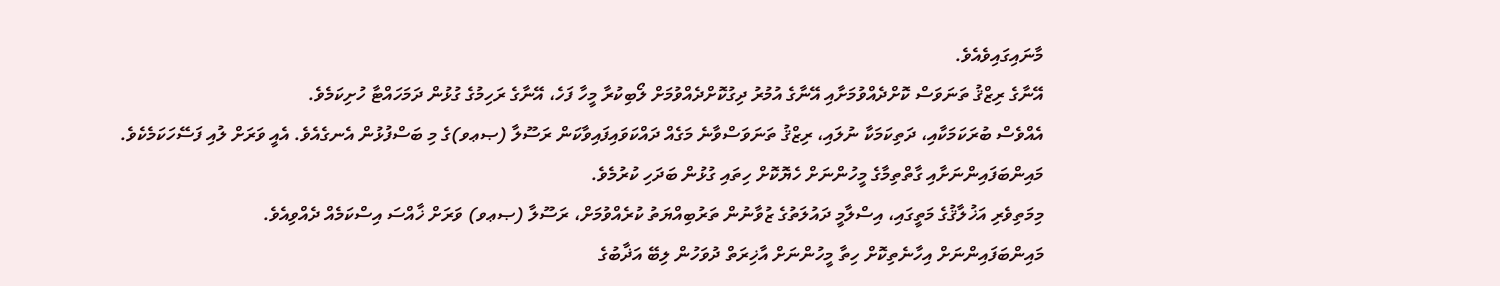މާނައިގައިވެއެވެ.
އޭނާގެ ރިޒްޤު ތަނަވަސް ކޮށްދެއްވުމަށާއި އޭނާގެ އުމުރު ދިގުކޮށްދެއްވުމަށް ލޯބިކުރާ މީހާ ފަހެ، އޭނާގެ ރަހިމުގެ ގުޅުން ދަމަހައްޓާ ހުށިކަމެވެ.
އެއްވެސް ބުރަކަމަކާއި، ދަތިކަމަކާ ނުލައި، ރިޒްޤު ތަނަވަސްވާނެ މަގެއް ދައްކަވައިފައިވާކަން ރަސޫލާ (ޞޢވ)ގެ މި ބަސްފުޅުން އެނގެއެވެ. އެއީ ވަރަށް ލުއި ފަސޭހަކަމެކެވެ. މައިންބަފައިންނަށާއި ގާތްތިމާގެ މީހުންނަށް ހެޔޮކޮށް ހިތައި ގުޅުން ބަދަހި ކުރުމެވެ.
މިމަތިވެރި އަޚުލާޤުގެ މަތީގައި، އިސްލާމީ ދައުލަތުގެ ޒުވާނުން ތަރުބިއްޔަތު ކުރެއްވުމަށް، ރަސޫލާ (ޞޢވ) ވަރަށް ޚާއްސަ އިސްކަމެއް ދެއްވިއެވެ.
މައިންބަފައިންނަށް އިހާނެތިކޮށް ހިތާ މީހުންނަށް އާޚިރަތް ދުވަހުން ލިބޭ އަޛާބުގެ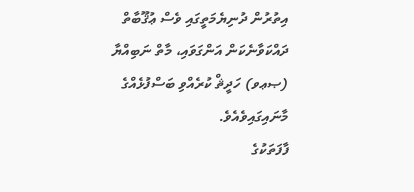އިތުރުން ދުނިޔެމަތީގައި ވެސް ޢުޤޫބާތް ދައްކަވާނެކަން އަންގަވައި، މާތް ނަބިއްޔާ (ޞޢވ) ހަދީޘް ކުރެއްވި ބަސްފުޅެއްގެ މާނައިގައިވެއެވެ.
ފާފަތަކުގެ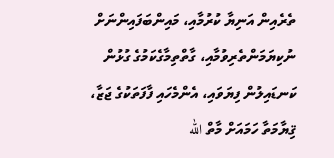ތެރެއިން އަނިޔާ ކުރުމާއި، މައިންބަފައިންނަށް ނުކިޔަމަންތެރިވުމާއި، ގާތްތިމާގެކަމުގެ ގުޅުން ކަނޑައިލުން ފިޔަވައި، އެންމެހައި ފާފަތަކުގެ ޖަޒާ، ޤިޔާމަތާ ހަމައަށް މާތް الله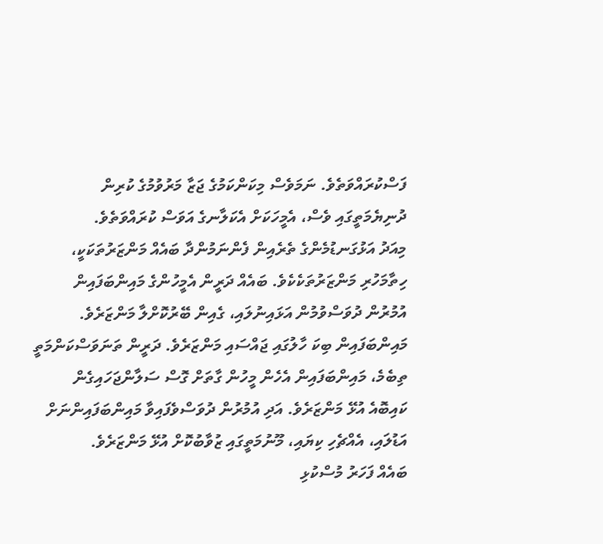ފަސްކުރައްވަތެވެ. ނަމަވެސް މިކަންކަމުގެ ޖަޒާ މަރުވުމުގެ ކުރިން ދުނިޔެމަތީގައި ވެސް، އެމީހަކަށް އެކަލާނގެ އަވަސް ކުރައްވަތެވެ.
މިއަދު އަޅުގަނޑުމެންގެ ތެރެއިން ފެންނަމުންދާ ބައެއް މަންޒަރުތަކަކީ، ހިތާމަހުރި މަންޒަރުތަކެކެވެ. ބައެއް ދަރީން އެމީހުންގެ މައިންބަފައިން އުމުރުން ދުވަސްވުމުން އަޅައިނުލައި، ގެއިން ބޭރުކޮށްލާ މަންޒަރެވެ. މައިންބަފައިން ބިކަ ހާލުގައި ޖައްސައި މަންޒަރެވެ. ދަރީން ތަނަވަސްކަންމަތީ ތިބެމެ، މައިންބަފައިން އެހެން މީހުން ގާތަށް ގޮސް ސަލާންޖަހައިގެން ކައިބޮއެ އުޅޭ މަންޒަރެވެ. އަދި އުމުރުން ދުވަސްވެފައިވާ މައިންބަފައިންނަށް އަޑުލައި، އެއްޗެހި ކިޔައި، މޫނުމަތީގައި ޒުވާބުކޮށް އުޅޭ މަންޒަރެވެ.
ބައެއް ފަހަރު މުސްކުޅި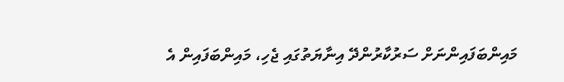މައިންބަފައިންނަށް ސަރުކާރުންދޭ އިނާޔަތުގައި ޖެހި، މައިންބަފައިން އެ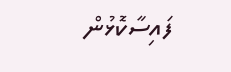ފައިސާކޮޅުން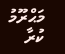މަޙްރޫމު ކުރާ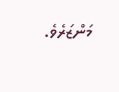މަންޒަރެވެ.